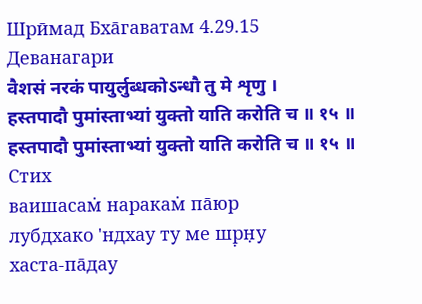Шрӣмад Бха̄гаватам 4.29.15
Деванагари
वैशसं नरकं पायुर्लुब्धकोऽन्धौ तु मे शृणु ।
हस्तपादौ पुमांस्ताभ्यां युक्तो याति करोति च ॥ १५ ॥
हस्तपादौ पुमांस्ताभ्यां युक्तो याति करोति च ॥ १५ ॥
Стих
ваишасам̇ наракам̇ па̄юр
лубдхако 'ндхау ту ме шр̣н̣у
хаста-па̄дау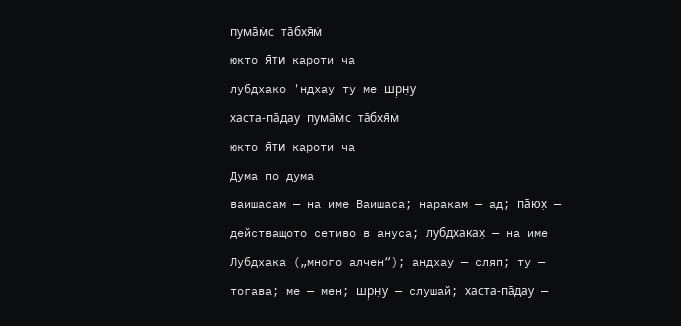пума̄м̇с та̄бхя̄м̇
юкто я̄ти кароти ча
лубдхако 'ндхау ту ме шр̣н̣у
хаста-па̄дау пума̄м̇с та̄бхя̄м̇
юкто я̄ти кароти ча
Дума по дума
ваишасам — на име Ваишаса; наракам — ад; па̄юх̣ — действащото сетиво в ануса; лубдхаках̣ — на име Лубдхака („много алчен“); андхау — сляп; ту — тогава; ме — мен; шр̣н̣у — слушай; хаста-па̄дау —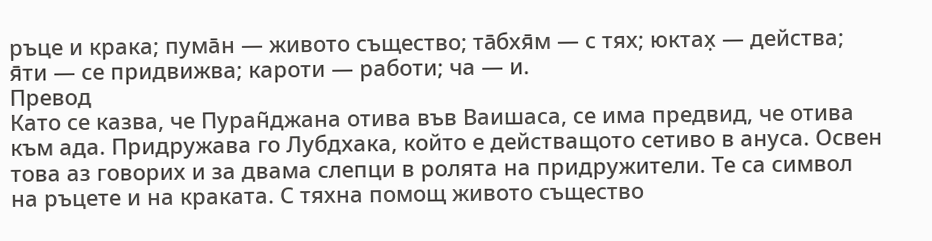ръце и крака; пума̄н — живото същество; та̄бхя̄м — с тях; юктах̣ — действа; я̄ти — се придвижва; кароти — работи; ча — и.
Превод
Като се казва, че Пуран̃джана отива във Ваишаса, се има предвид, че отива към ада. Придружава го Лубдхака, който е действащото сетиво в ануса. Освен това аз говорих и за двама слепци в ролята на придружители. Те са символ на ръцете и на краката. С тяхна помощ живото същество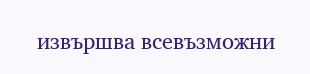извършва всевъзможни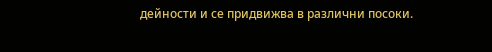дейности и се придвижва в различни посоки.